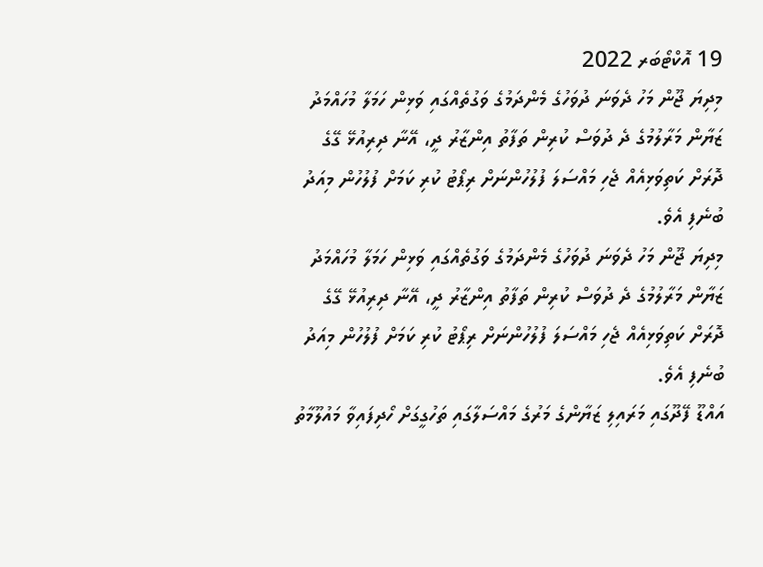19 އޮކްޓޯބަރ 2022
މިދިޔަ ޖޫން މަހު ދެވަނަ ދުވަހުގެ މެންދަމުގެ ވަގުތެއްގައި ވަޅިން ހަމަލާ މުހައްމަދު ޒަޔާން މަރާލުމުގެ ދެ ދުވަސް ކުރިން ތަފާތު އިންޒާރު ދީ، އޭނާ ދިރިއުޅޭ ގޭގެ ދޮރަށް ކަތިވަޅިއެއް ޖެހި މައްސަލަ ފުލުހުންނަށް ރިޕޯޓު ކުރި ކަމަށް ފުލުހުން މިއަދު ބުނެފި އެވެ.
މިދިޔަ ޖޫން މަހު ދެވަނަ ދުވަހުގެ މެންދަމުގެ ވަގުތެއްގައި ވަޅިން ހަމަލާ މުހައްމަދު ޒަޔާން މަރާލުމުގެ ދެ ދުވަސް ކުރިން ތަފާތު އިންޒާރު ދީ، އޭނާ ދިރިއުޅޭ ގޭގެ ދޮރަށް ކަތިވަޅިއެއް ޖެހި މައްސަލަ ފުލުހުންނަށް ރިޕޯޓު ކުރި ކަމަށް ފުލުހުން މިއަދު ބުނެފި އެވެ.
އައްޑޫ ފޭދޫގައި މަރައިލި ޒަޔާންގެ މަރުގެ މައްސަލާގައި ތަހުގީގަށް ހޯދިފައިވާ މައުލޫމާތު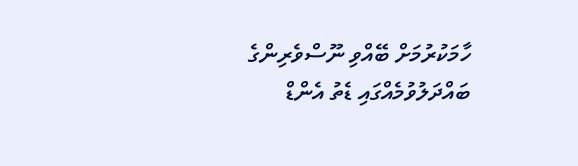ހާމަކުރުމަށް ބޭއްވި ނޫސްވެރިންގެ ބައްދަލުވުމެއްގައި ޑެތު އެންޑް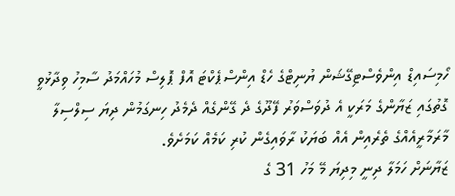ހޯމިސައިޑް އިންވެސްޓިގޭޝަން ޔުނިޓްގެ ހެޑް އިންސްޕެކްޓަ އޮފް ޕޮލިސް މުހައްމަދު ސާމިހު ވިދާޅުވީ ގޮތުގައި ޒަޔާންގެ މަރަކީ އެ ދުވަސްވަރު ފޭދޫގެ ދެ ގޭންގެއް ދެމެދު ހިނގަމުން ދިޔަ ސިލްސިލާ މާރަމާރީއެއްގެ ތެރެއިން އެއް ބަޔަކު ރާވައިގެން ކުރި ކަމެއް ކަމަށެވެ.
ޒަޔާނަށް ހަމަލާ ދިނީ މިދިޔަ މޭ މަހު 31 ގެ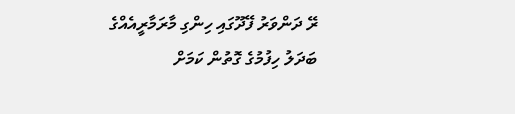ރޭ ދަންވަރު ފޭދޫގައި ހިންގި މާރަމާރީއެއްގެ ބަދަލު ހިފުމުގެ ގޮތުން ކަމަށް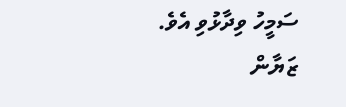ސަމީހު ވިދާޅުވި އެވެ.
ޒަޔާން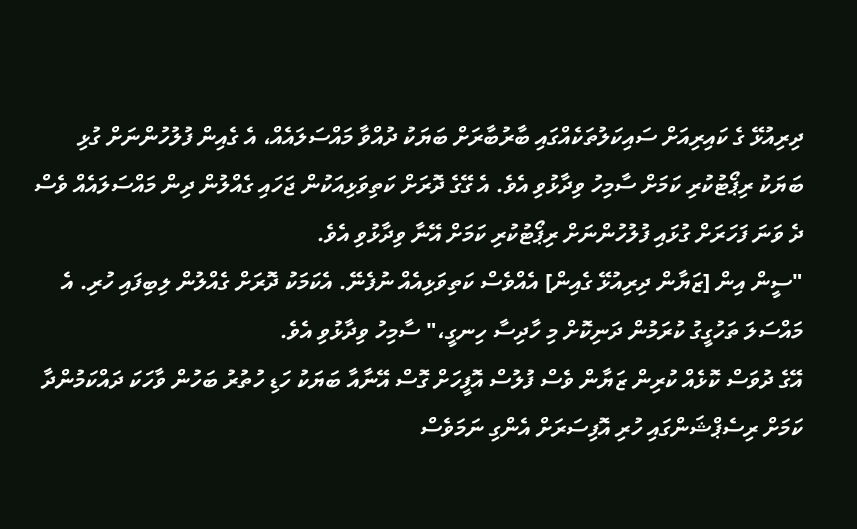ދިރިއުޅޭ ގެ ކައިރިއަށް ސައިކަލުތަކެއްގައި ބާރުބާރަށް ބަޔަކު ދުއްވާ މައްސަލައެއް، އެ ގެއިން ފުލުހުންނަށް ގުޅި ބަޔަކު ރިޕޯޓުކުރި ކަމަށް ސާމިހު ވިދާޅުވި އެވެ. އެ ގޭގެ ދޮރަށް ކަތިވަޅިއަކުން ޖަހައި ގެއްލުން ދިން މައްސަލައެއް ވެސް ދެ ވަނަ ފަހަރަށް ގުޅައި ފުލުހުންނަށް ރިޕޯޓުކުރި ކަމަށް އޭނާ ވިދާޅުވި އެވެ.
"ސީން އިން [ޒަޔާން ދިރިއުޅޭ ގެއިން] އެއްވެސް ކަތިވަޅިއެއް ނުފެނޭ. އެކަމަކު ދޮރަށް ގެއްލުން ލިބިފައި ހުރި. އެ މައްސަލަ ތަހުގީގު ކުރަމުން ދަނިކޮށް މި ހާދިސާ ހިނގީ،" ސާމިހު ވިދާޅުވި އެވެ.
އޭގެ ދުވަސް ކޮޅެއް ކުރިން ޒަޔާން ވެސް ފުލުސް އޮފީހަށް ގޮސް އޭނާއާ ބަޔަކު ހަޑި ހުތުރު ބަހުން ވާހަކަ ދައްކަމުންދާ ކަމަށް ރިސެޕްޝަންގައި ހުރި އޮފިސަރަށް އެންގި ނަމަވެސް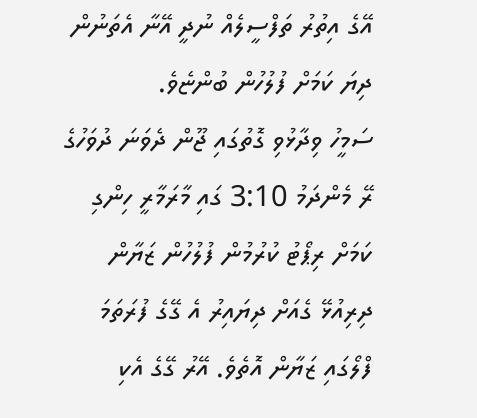އޭގެ އިތުރު ތަފްސީލެއް ނުދީ އޭނާ އެތަނުން ދިޔަ ކަމަށް ފުލުހުން ބުންޏެވެ.
ސަމީހު ވިދާޅުވި ގޮތުގައި ޖޫން ދެވަނަ ދުވަހުގެ ރޭ މެންދަމު 3:10 ގައި މާރަމާރީ ހިންގި ކަމަށް ރިޕޯޓު ކުރުމުން ފުލުހުން ޒަޔާން ދިރިއުޅޭ ގެއަށް ދިޔައިރު އެ ގޭގެ ފުރަތަމަ ފްލޯގައި ޒަޔާން އޮތެވެ. އޭރު ގޭގެ އެކި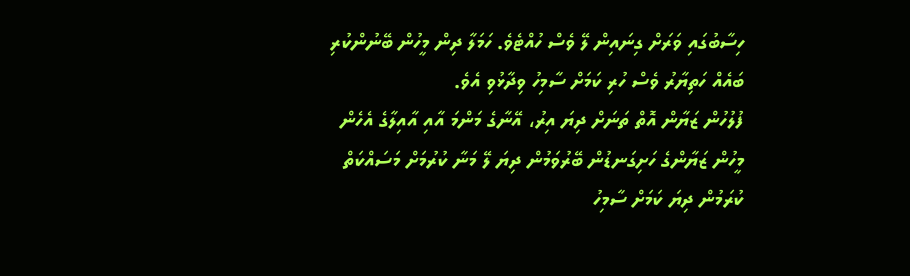ހިސާބުގައި ވަރަށް ގިނައިން ލޭ ވެސް ހުއްޓެވެ. ހަމަލާ ދިން މީހުން ބޭނުންކުރި ބައެއް ހަތިޔާރު ވެސް ހުރި ކަމަށް ސާމިހު ވިދާޅުވި އެވެ.
ފުލުހުން ޒަޔާން އޮތް ތަނަށް ދިޔަ އިރު، އޭނާގެ މަންމަ އާއި އާއިލާގެ އެހެން މީހުން ޒަޔާންގެ ހަށިގަނޑުން ބޭރުވަމުން ދިޔަ ލޭ މަނާ ކުރުމަށް މަސައްކަތް ކުރަމުން ދިޔަ ކަމަށް ސާމިހު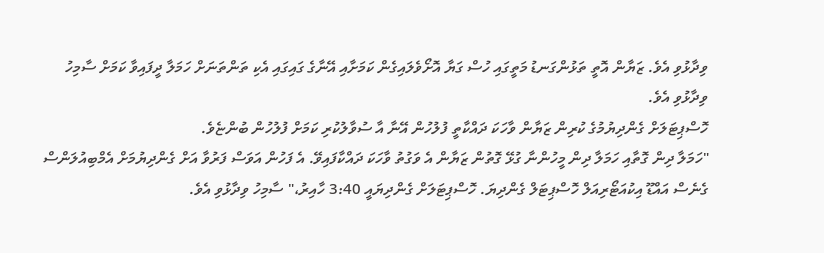ވިދާޅުވި އެވެ. ޒަޔާން އޮތީ ތަޅުންގަނޑު މަތީގައި ހުސް ގަޔާ އޮށޯވެލައިގެން ކަމަށާއި އޭނާގެ ގައިގައި އެކި ތަންތަނަށް ހަމަލާ ދީފައިވާ ކަމަށް ސާމިހު ވިދާޅުވި އެވެ.
ހޮސްޕިޓަލަށް ގެންދިޔުމުގެ ކުރިން ޒަޔާން ވާހަކަ ދައްކާތީ ފުލުހުން އޭނާ އާ ސުވާލުކުރި ކަމަށް ފުލުހުން ބުންޏެވެ.
"ހަމަލާ ދިން ގޮތާއި ހަމަލާ ދިން މީހުންނާ ގުޅޭ ގޮތުން ޒަޔާން އެ ވަގުތު ވާހަކަ ދައްކާފައިވޭ. އެ ފަހުން އަވަސް ފަރުވާ އަށް ގެންދިޔުމަށް އެމްބިއުލަންސް ގެނެސް އައްޑޫ އިކުއަޓޯރިއަލް ހޮސްޕިޓަލް ގެންދިޔަ. ހޮސްޕިޓަލަށް ގެންދިޔައީ 3:40 ހާއިރު،" ސާމިހު ވިދާޅުވި އެވެ.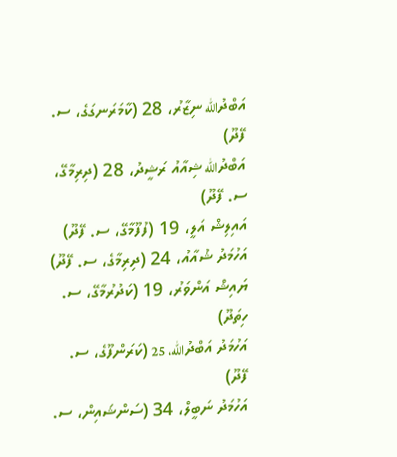އަބްދުالله ނިޒާރު، 28 (ކާމަރަނގަގެ، ސ. ފޭދޫ)
އަބްދުالله ޝިއާއު ރަޝީދު، 28 (ދިރިމާގޭ، ސ. ފޭދޫ)
އައިލިޝް އަލީ، 19 (ފުފޫމާގޭ، ސ. ފޭދޫ)
އަހުމަދު ޝުއާއު، 24 (ދިރިމާގެ، ސ. ފޭދޫ)
ޔައިޝް އަންވަރު، 19 (ކަދުރުމާގޭ، ސ. ހިތަދޫ)
އަހުމަދު އަބްދުالله، 25 (ކަރަންފޫގެ، ސ. ފޭދޫ)
އަހުމަދު ނަބީލް، 34 (ސަންޝައިން، ސ.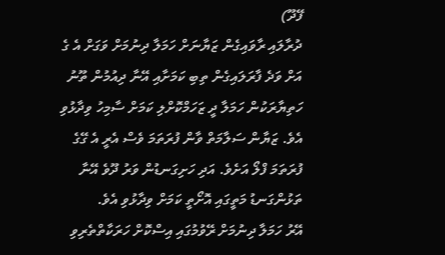ފޭދޫ)
ދުރާލައި ރާވައިގެން ޒަޔާނަށް ހަމަލާ ދިނުމަށް ވަގަށް އެ ގެ އަށް ވަދެ ފާރަލައިގެން ތިބި ކަމަށާއި އޭނާ ދިއުމުން ތޫނު ހަތިޔާރަކުން ހަމަލާ ދީ ޒަހަމްކޮށްލި ކަމަށް ސާމިހު ވިދާޅުވި އެވެ. ޒަޔާން ސަލާމަތް ވާން ފުރަތަމަ ވެސް އެރީ އެ ގޭގެ ފުރަތަމަ ފްލޯ އަށެވެ. އަދި ހަށިގަނޑުން ވަރު ދޫވެ އޭނާ ތަޅުންގަނޑު މަތީގައި އޮށޯތީ ކަމަށް ވިދާޅުވި އެވެ.
އޭރު ހަމަލާ ދިނުމަށް ރޭވުމުގައި އިސްކޮށް ހަރަކާތްތެރިވި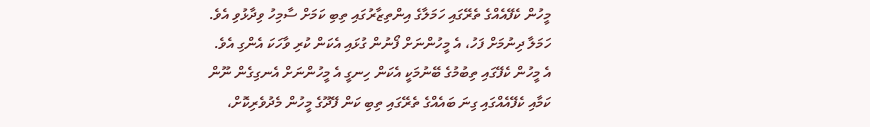މީހުން ކެފޭއެއްގެ ތެރޭގައި ހަމަލާގެ އިންތިޒާރުގައި ތިބި ކަމަށް ސާމިހު ވިދާޅުވި އެވެ. ހަމަލާ ދިނުމަށް ފަހު، އެ މީހުންނަށް ފޯނުން ގުޅައި އެކަން ކުރި ވާހަކަ އެންގި އެވެ.
އެ މީހުން ކެފޭގައި ތިބުމުގެ ބޭނުމަކީ އެކަން ހިނގީ އެ މީހުންނަށް އެނގިގެން ނޫން ކަމާއި ކެފޭއެއްގައި ގިނަ ބައެއްގެ ތެރޭގައި ތިބި ކަން ފޭދޫގެ މީހުން މެދުވެރިކޮށް،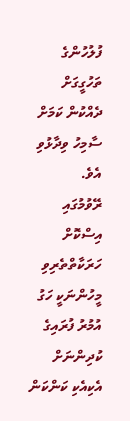ފުލުހުންގެ ތަހުގީގަށް ދެއްކުން ކަމަށް ސާމިހު ވިދާޅުވި އެވެ.
ރޭވުމުގައި އިސްކޮށް ހަރަކާތްތެރިވި މީހުންނަކީ ހަގު އުމުރު ފުރައިގެ ކުދިންނަށް އެކިއެކި ކަންކަން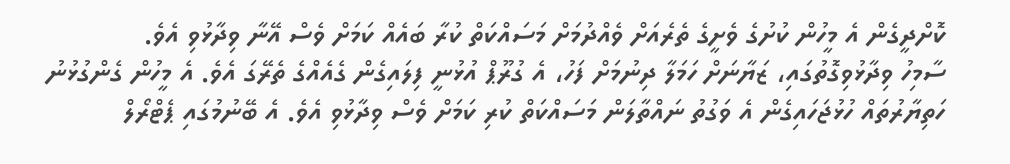ކޮށްދީގެން އެ މީހުން ކުށުގެ ވެށީގެ ތެރެއަށް ވެއްދުމަށް މަސައްކަތް ކުރާ ބައެއް ކަމަށް ވެސް އޭނާ ވިދާޅުވި އެވެ.
ސާމިހު ވިދާޅުވިގޮތުގައި، ޒަޔާނަށް ހަމަލާ ދިނުމަށް ފަހު، އެ ގުރޫޕް އުޅުނީ ފިލައިގެން ގެއެއްގެ ތެރޭގަ އެވެ. އެ މީހުން ގެންގުޅުނު ހަތިޔާރުތައް ހުޅުޖަހައިގެން އެ ވަގުތު ނައްތާލަން މަސައްކަތް ކުރި ކަމަށް ވެސް ވިދާޅުވި އެވެ. އެ ބޭނުމުގައި ޕެޓްރޯލް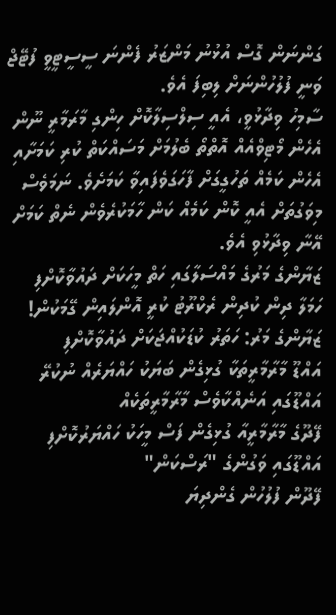ގަންނަން ގޮސް އުޅުނު މަންޒަރު ފެންނަ ސީސީޓީވީ ފުޓޭޖް ވަނީ ފުލުހުންނަށް ލިބިފަ އެވެ.
ސާމިހު ވިދާޅުވީ، އެއީ ސިލްސިލާކޮށް ހިންގި މާރަމާރީ ނޫން އެހެން މޯޓިވްއެއް އޮތްތޯ ބެލުމަށް މަސައްކަތް ކުރި ކަމަށާއި އެހެން ކަމެއް ތަހުގީގަށް ފާހަގަވެފައިވާ ކަމަށެވެ. ނަމަވެސް މިވަގުތަށް އެއީ ކޮން ކަމެއް ކަން ހާމަކުރެވެން ނެތް ކަމަށް އޭނާ ވިދާޅުވި އެވެ.
ޒަޔާންގެ މަރުގެ މައްސަލާގައި ހަތް މީހަކަށް ދައުވާކޮށްފި
ހަމަލާ ދިން ކުދިން ރެކްރޫޓު ކުރީ އޮންލައިން ގޭމަކުން!
ޒަޔާންގެ މަރު: ހަތަރު ކުޑަކުއްޖަކަށް ދައުވާކޮށްފި
އައްޑޫ މާރާމާރީތަކާ ގުޅިގެން ބަޔަކު ހައްޔަރެއް ނުކުރޭ
އައްޑޫގައި އަނެއްކާވެސް މާރާމާރީތަކެއް
ފޭދޫގެ މާރާމާރީއާ ގުޅިގެން ފަސް މީހަކު ހައްޔަރުކޮށްފި
އައްޑޫގައި ވަގުންގެ "ރަސްކަން"
ފޭދޫން ފުލުހުން ގެންދިޔަ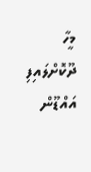މީހާ ދޫކޮށްލައިފި
އައްޑޫން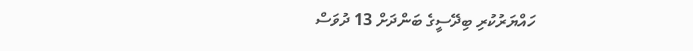ހައްޔަރުކުރި ބިދޭސީގެ ބަންދަށް 13 ދުވަސް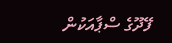ފޭދޫގެ ސްޕާއަކުން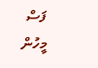ފަސް މީހުން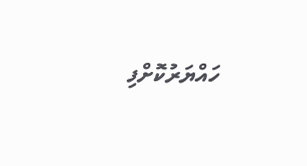ހައްޔަރުކޮށްފި